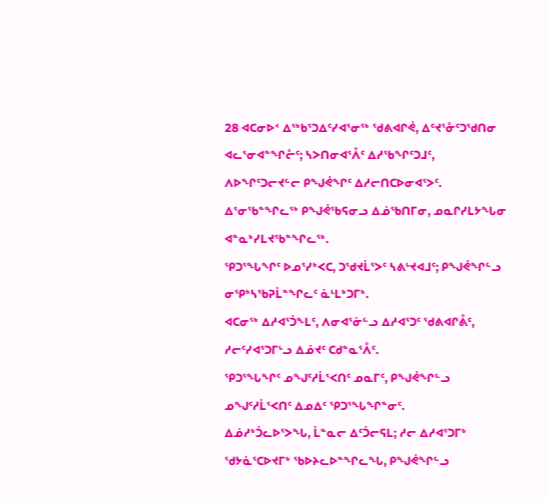28 ᐊᑕᓂᐅᑉ ᐃᖅᑲᕐᑐᐃᑦᓯᐊᕐᓂᖅ ᖁᕕᐊᒋᕚ, ᐃᑦᔪᕐᓁᑦᑐᖁᑎᓂ ᐊᓚᕐᓂᐊᓐᖏᓔᑦ; ᓴᐳᑎᓂᐊᕐᐰᑦ ᐃᓱᖃᖏᑦᑐᒧᑦ, ᐱᐅᖏᑦᑐᓕᔪᓪᓕ ᑭᖑᕚᖏᑦ ᐃᓱᓕᑎᑕᐅᓂᐊᕐᐳᑦ.
ᐃᕐᓂᖃᓐᖏᓚᖅ ᑭᖑᕚᖃᕋᓂᓗ ᐃᓅᖃᑎᒥᓂ, ᓄᓇᒋᓯᒪᔭᖓᓂ ᐊᓐᓇᒃᓯᒪᔪᖃᓐᖏᓚᖅ.
ᕿᑐᕐᖓᖏᑦ ᐅᓄᕐᓯᒃᐸᑕ, ᑐᖁᔪᒫᕐᐳᑦ ᓴᕕᒡᔪᐊᒧᑦ; ᑭᖑᕚᖏᓪᓗ ᓂᕿᒃᓴᖃᕈᒫᓐᖏᓚᑦ ᓈᒻᒪᒃᑐᒥᒃ.
ᐊᑕᓂᖅ ᐃᓱᐊᕐᑑᖕᒪᑦ, ᐱᓂᐊᕐᓃᓪᓗ ᐃᓱᐊᕐᑐᑦ ᖁᕕᐊᒋᕔᑦ, ᓱᓕᑦᓯᐊᕐᑐᒥᒡᓗ ᐃᓅᔪᑦ ᑕᑯᓐᓇᕐᐰᑦ.
ᕿᑐᕐᖓᖏᑦ ᓄᖑᑦᓱᒫᕐᐸᑎᑦ ᓄᓇᒥᑦ, ᑭᖑᕚᖏᓪᓗ ᓄᖑᑦᓱᒫᕐᐸᑎᑦ ᐃᓄᐃᑦ ᕿᑐᕐᖓᖏᓐᓂᑦ.
ᐃᓅᓱᒃᑑᓚᐅᕐᐳᖓ, ᒫᓐᓇᓕ ᐃᑦᑑᓕᕋᒪ; ᓱᓕ ᐃᓱᐊᕐᑐᒥᒃ ᖁᔭᓈᕐᑕᐅᔪᒥᒃ ᖃᐅᔨᓚᐅᓐᖏᓚᖓ, ᑭᖑᕚᖏᓪᓗ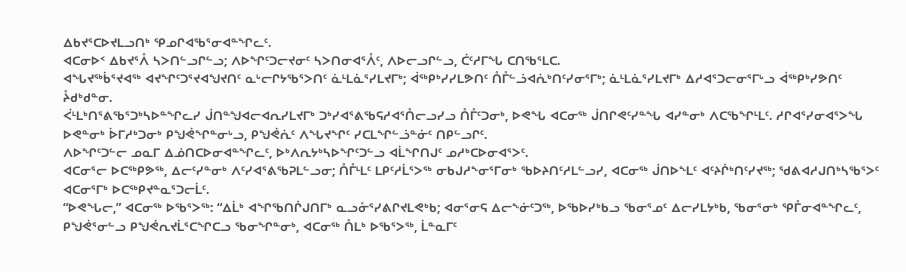ᐃᑲᔪᕐᑕᐅᔪᒪᓗᑎᒃ ᕿᓄᒋᐊᖃᕐᓂᐊᓐᖏᓚᑦ.
ᐊᑕᓂᐅᑉ ᐃᑲᔪᕐᐰ ᓴᐳᑎᓪᓗᒋᓪᓗ; ᐱᐅᖏᑦᑐᓕᔪᓂᑦ ᓴᐳᑎᓂᐊᕐᐰᑦ, ᐱᐅᓕᓗᒋᓪᓗ, ᑖᑦᓱᒥᖓ ᑕᑎᖃᕐᒪᑕ.
ᐊᖓᔪᖅᑳᕐᔪᐊᖅ ᐊᔪᖏᑦᑐᕐᔪᐊᖑᔪᑎᑦ ᓇᒡᓕᒋᔭᖃᕐᐳᑎᑦ ᓈᒻᒪᓈᕐᓯᒪᔪᒥᒃ; ᐋᖅᑭᒃᓯᓯᒪᕗᑎᑦ ᑍᒤᓪᓘᐊᕇᒃᑎᑦᓯᓂᕐᒥᒃ; ᓈᒻᒪᓈᕐᓯᒪᔪᒥᒃ ᐃᓱᐊᕐᑐᓕᓂᕐᒥᒡᓗ ᐋᖅᑭᒃᓯᕗᑎᑦ ᔧᑯᒃᑯᓐᓂ.
ᐹᒻᒪᒃᑎᕐᕕᖃᕐᑐᒃᓴᐅᓐᖏᓚᓯ ᒎᑎᓐᖑᐊᓕᐊᕆᓯᒪᔪᒥᒃ ᑐᒃᓯᐊᕐᕕᖃᕋᓱᐊᕐᑍᓕᓗᓯᓗ ᑍᒤᑦᑐᓂᒃ, ᐅᕙᖓ ᐊᑕᓂᖅ ᒎᑎᒋᕙᑦᓯᓐᖓ ᐊᓯᓐᓂᒃ ᐱᑕᖃᖏᒻᒪᑦ. ᓱᒋᐊᕐᓯᓂᐊᕐᐳᖓ ᐅᕙᓐᓂᒃ ᐆᒥᓱᒃᑐᓂᒃ ᑭᖑᕚᖏᓐᓂᒡᓗ, ᑭᖑᕚᕇᑦ ᐱᖓᔪᖏᑦ ᓯᑕᒪᖏᓪᓘᓐᓃᑦ ᑎᑭᓪᓗᒋᑦ.
ᐱᐅᖏᑦᑐᓪᓕ ᓄᓇᒥ ᐃᓅᑎᑕᐅᓂᐊᓐᖏᓚᑦ, ᐅᒃᐱᕆᔭᒃᓴᐅᖏᑦᑐᓪᓗ ᐊᒫᖏᑎᒍᑦ ᓄᓱᒃᑕᐅᓂᐊᕐᐳᑦ.
ᐊᑕᓂᕐᓕ ᐅᑕᖅᑭᕗᖅ, ᐃᓕᑦᓯᓐᓂᒃ ᐱᑦᓯᐊᕐᕕᖃᕈᒪᓪᓗᓂ; ᑍᒤᒻᒪᑦ ᒪᑭᑦᓱᒫᕐᐳᖅ ᓂᑲᒍᓱᖕᓂᕐᒥᓂᒃ ᖃᐅᔨᑎᑦᓱᒪᓪᓗᓯ, ᐊᑕᓂᖅ ᒎᑎᐅᖕᒪᑦ ᐊᑦᔨᒌᒃᑎᑦᓯᔪᖅ; ᖁᕕᐊᓱᒍᑎᒃᓴᖃᕐᐳᑦ ᐊᑕᓂᕐᒥᒃ ᐅᑕᖅᑭᔪᓐᓇᕐᑐᓕᒫᑦ.
“ᐅᕙᖓᓕ,” ᐊᑕᓂᖅ ᐅᖃᕐᐳᖅ: “ᐃᒫᒃ ᐊᖏᖃᑎᒌᒍᑎᒥᒃ ᓇᓗᓁᕐᓯᕕᒋᔪᒪᕙᒃᑲ; ᐊᓂᕐᓂᕋ ᐃᓕᖕᓃᑦᑐᖅ, ᐅᖃᐅᓯᒃᑲᓗ ᖃᓂᕐᓄᑦ ᐃᓕᓯᒪᔭᒃᑲ, ᖃᓂᕐᓂᒃ ᕿᒤᓂᐊᓐᖏᓚᑦ, ᑭᖑᕚᕐᓂᓪᓗ ᑭᖑᕚᕆᔪᒫᕐᑕᖏᑕᓗ ᖃᓂᖏᓐᓂᒃ, ᐊᑕᓂᖅ ᑍᒪᒃ ᐅᖃᕐᐳᖅ, ᒫᓐᓇᒥᑦ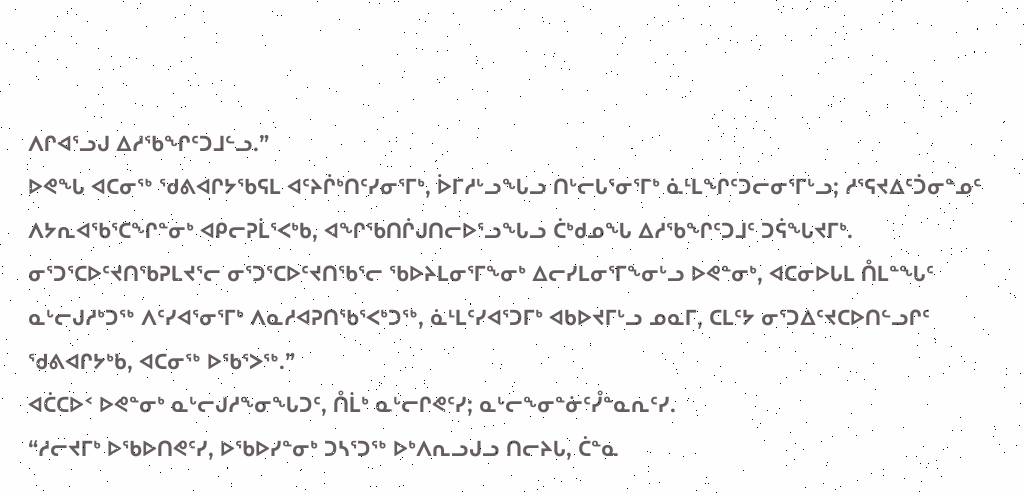ᐱᒋᐊᕐᓗᒍ ᐃᓱᖃᖏᑦᑐᒧᓪᓗ.”
ᐅᕙᖓ ᐊᑕᓂᖅ ᖁᕕᐊᒋᔭᖃᕋᒪ ᐊᑦᔨᒌᒃᑎᑦᓯᓂᕐᒥᒃ, ᐆᒥᓱᒡᓗᖓᓗ ᑎᒡᓕᒐᕐᓂᕐᒥᒃ ᓈᒻᒪᖏᑦᑐᓕᓂᕐᒥᒡᓗ; ᓱᕐᕋᔪᐃᑦᑑᓂᓐᓄᑦ ᐱᔭᕆᐊᖃᕐᑕᖏᓐᓂᒃ ᐊᑭᓕᕈᒫᕐᐸᒃᑲ, ᐊᖏᖃᑎᒌᒍᑎᓕᐅᕐᓗᖓᓗ ᑖᒃᑯᓄᖓ ᐃᓱᖃᖏᑦᑐᒧᑦ ᑐᕌᖓᔪᒥᒃ.
ᓂᕐᑐᕐᑕᐅᑦᔪᑎᖃᕈᒪᔪᕐᓕ ᓂᕐᑐᕐᑕᐅᑦᔪᑎᖃᕐᓕ ᖃᐅᔨᒪᓂᕐᒥᖕᓂᒃ ᐃᓕᓯᒪᓂᕐᒥᖕᓂᒡᓗ ᐅᕙᓐᓂᒃ, ᐊᑕᓂᐅᒐᒪ ᑍᒪᓐᖓᑦ ᓇᒡᓕᒍᓱᒃᑐᖅ ᐱᑦᓯᐊᕐᓂᕐᒥᒃ ᐱᓇᓱᐊᕈᑎᖃᕐᐸᒃᑐᖅ, ᓈᒻᒪᑦᓯᐊᕐᑐᒥᒃ ᐊᑲᐅᔪᒥᒡᓗ ᓄᓇᒥ, ᑕᒪᑦᔭ ᓂᕐᑐᐃᑦᔪᑕᐅᑎᓪᓗᒋᑦ ᖁᕕᐊᒋᔭᒃᑲ, ᐊᑕᓂᖅ ᐅᖃᕐᐳᖅ.”
ᐊᑖᑕᐅᑉ ᐅᕙᓐᓂᒃ ᓇᒡᓕᒍᓱᖕᓂᖓᑐᑦ, ᑍᒫᒃ ᓇᒡᓕᒋᕙᑦᓯ; ᓇᒡᓕᖕᓂᓐᓃᑦᓮᓐᓇᕆᑦᓯ.
“ᓱᓕᔪᒥᒃ ᐅᖃᐅᑎᕙᑦᓯ, ᐅᖃᐅᓯᓐᓂᒃ ᑐᓴᕐᑐᖅ ᐅᒃᐱᕆᓗᒍᓗ ᑎᓕᔨᒐ, ᑖᓐᓇ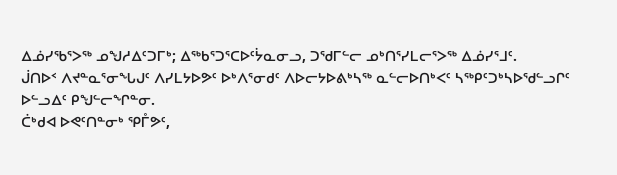ᐃᓅᓯᖃᕐᐳᖅ ᓄᖑᓱᐃᑦᑐᒥᒃ; ᐃᖅᑲᕐᑐᕐᑕᐅᑦᔮᓇᓂᓗ, ᑐᖁᒥᓪᓕ ᓄᒃᑎᕐᓯᒪᓕᕐᐳᖅ ᐃᓅᓯᕐᒧᑦ.
ᒎᑎᐅᑉ ᐱᔪᓐᓇᕐᓂᖓᒍᑦ ᐱᓯᒪᔭᐅᕗᑦ ᐅᒃᐱᕐᓂᑯᑦ ᐱᐅᓕᔭᐅᕕᒃᓴᖅ ᓇᓪᓕᐅᑎᒃᐸᑦ ᓴᖅᑭᑦᑐᒃᓴᐅᖁᓪᓗᒋᑦ ᐅᓪᓗᐃᑦ ᑭᖑᓪᓕᖏᓐᓂ.
ᑖᒃᑯᐊ ᐅᕙᑦᑎᓐᓂᒃ ᕿᒤᕗᑦ,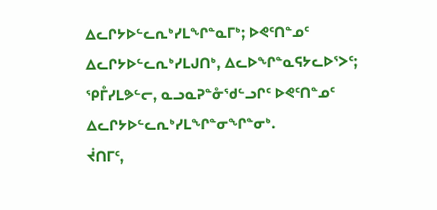ᐃᓚᒋᔭᐅᓪᓚᕆᒃᓯᒪᖏᓐᓇᒥᒃ; ᐅᕙᑦᑎᓐᓄᑦ ᐃᓚᒋᔭᐅᓪᓚᕆᒃᓯᒪᒍᑎᒃ, ᐃᓚᐅᖏᓐᓇᕋᔭᓚᐅᕐᐳᑦ; ᕿᒤᓯᒪᕗᓪᓕ, ᓇᓗᓇᕈᓐᓁᖁᓪᓗᒋᑦ ᐅᕙᑦᑎᓐᓄᑦ ᐃᓚᒋᔭᐅᓪᓚᕆᒃᓯᒪᖏᓐᓂᖏᓐᓂᒃ.
ᔫᑎᒥᑦ,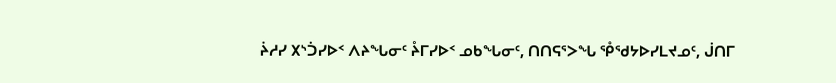ᔩᓱᓯ ᙭ᔅᑑᓯᐅᑉ ᐱᔨᖓᓂᑦ ᔧᒥᓯᐅᑉ ᓄᑲᖓᓂᑦ, ᑎᑎᕋᕐᐳᖓ ᕾᖁᔭᐅᓯᒪᔪᓄᑦ, ᒎᑎᒥ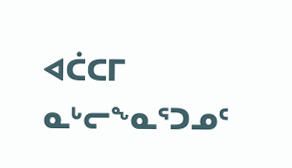ᐊᑖᑕᒥ ᓇᒡᓕᖕᓇᕐᑐᓄᑦ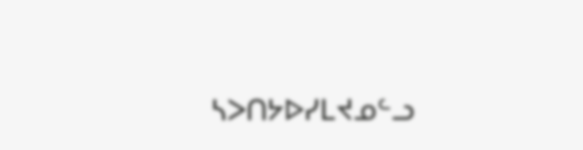ᓴᐳᑎᔭᐅᓯᒪᔪᓄᓪᓗ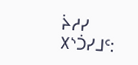ᔩᓱᓯ ᙭ᔅᑑᓯᒧᑦ: